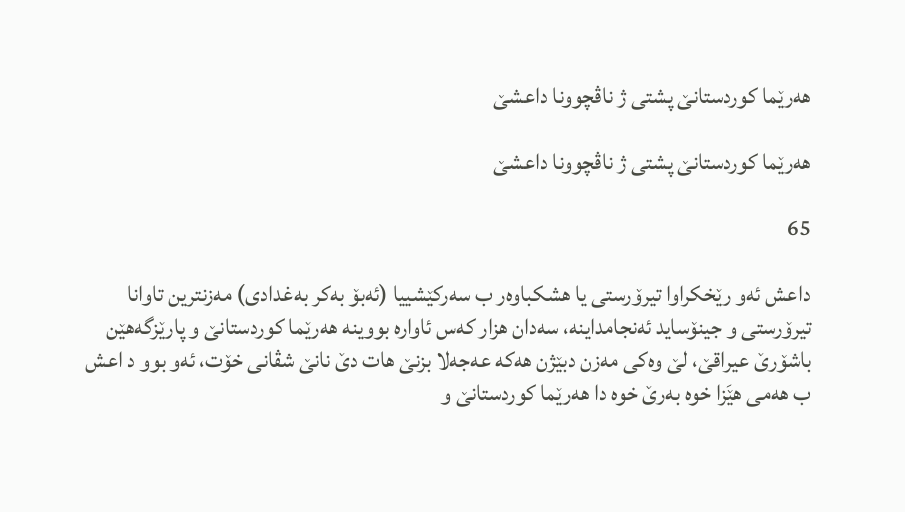هه‌رێما كوردستانێ پشتی ژ ناڤچوونا داعشێ

هه‌رێما كوردستانێ پشتی ژ ناڤچوونا داعشێ

65

داعش ئه‌و رێخكراوا تیرۆرستی یا هشكباوه‌ر ب سه‌ركێشییا (ئه‌بۆ به‌كر به‌غدادی) مه‌زنترین تاوانا تیرۆرستی و جینۆساید ئه‌نجامداینه‌، سه‌دان هزار كه‌س ئاواره‌ بووینه‌ هه‌رێما كوردستانێ و پارێزگه‌هێن باشۆرێ عیراقێ، لێ وه‌كی مه‌زن دبێژن هه‌كه‌ عه‌جه‌لا بزنێ هات دێ نانێ شڤانی خۆت، ئه‌و بوو د اعش ب هه‌می هێَزا خوه‌ به‌رێ خوه‌ دا هه‌رێما كوردستانێ و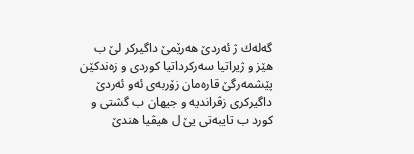گه‌له‌ك ژ ئه‌ردێ هه‌رێمێ داگیركر لێ ب هێز و ژیراتیا سه‌ركرداتیا كوردی و زه‌ندكێن پێشمه‌رگێ قاره‌مان زۆربه‌ی ئه‌و ئه‌ردێ داگیركری زڤراندیه‌ و جیهان ب گشتی و كورد ب تایبه‌تی یێ ل هیڤیا هندێ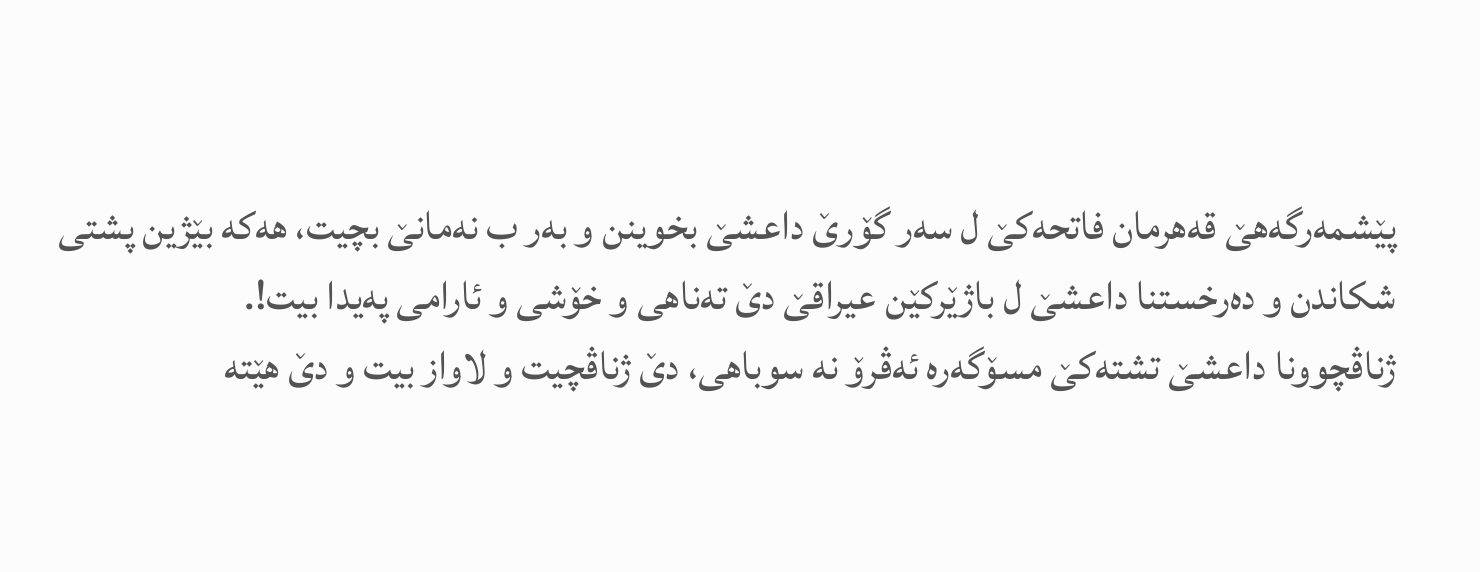پێشمه‌رگه‌هێ قه‌هرمان فاتحه‌كێ ل سه‌ر گۆرێ داعشێ بخوینن و به‌ر ب نه‌مانێ بچیت، هه‌كه‌ بێژین پشتی شكاندن و ده‌رخستنا داعشێ ل باژێركێن عیراقێ دێ ته‌ناهی و خۆشی و ئارامی په‌یدا بیت!.
ژناڤچوونا داعشێ تشته‌كێ مسۆگه‌ره‌ ئه‌ڤرۆ نه‌ سوباهی، دێ ژناڤچیت و لاواز بیت و دێ هێته‌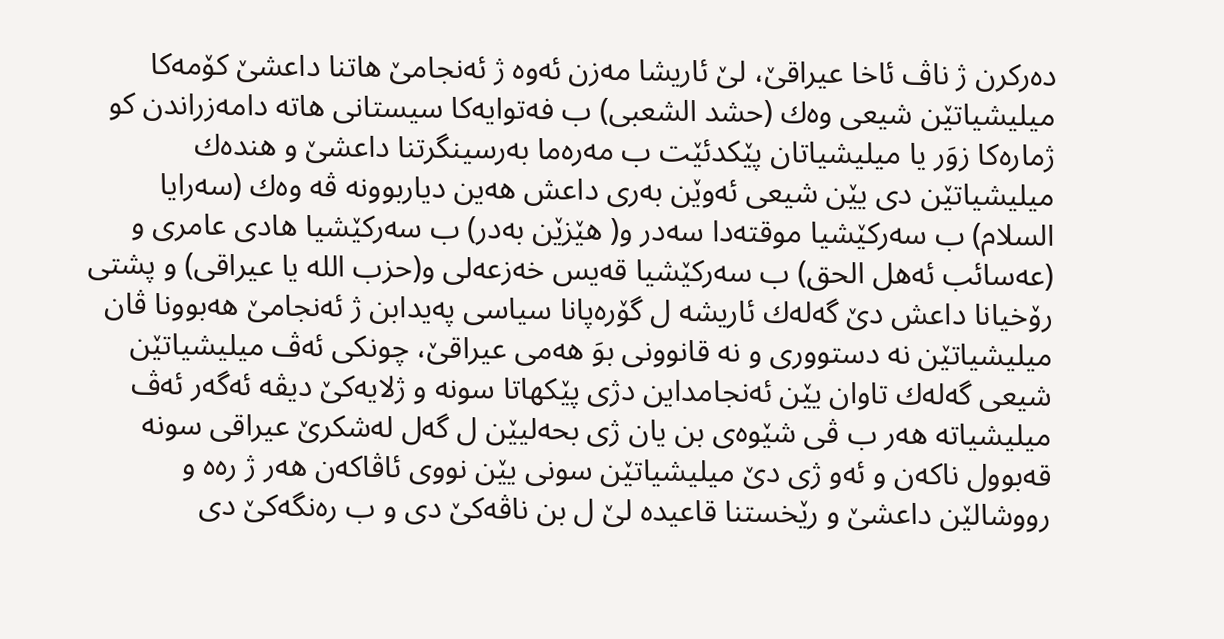ده‌ركرن ژ ناڤ ئاخا عیراقێ، لێ ئاریشا مه‌زن ئه‌وه‌ ژ ئه‌نجامێ هاتنا داعشێ كۆمه‌كا میلیشیاتێن شیعی وه‌ك (حشد الشعبی) ب فه‌توایه‌كا سیستانی هاته‌ دامه‌زراندن كو ژماره‌كا زوَر یا میلیشیاتان پێكدئێت ب مه‌ره‌ما به‌رسینگرتنا داعشێ و هنده‌ك میلیشیاتێن دی یێن شیعی ئه‌وێن به‌ری داعش هه‌ین دیاربوونه‌ ڤه‌ وه‌ك (سه‌رایا السلام) ب سه‌ركێشیا موقته‌دا سه‌در و( هێزێن به‌در) ب سه‌ركێشیا هادی عامری و (عه‌سائب ئه‌هل الحق) ب سه‌ركێشیا قه‌یس خه‌زعه‌لی و(حزب الله یا عیراقی) و پشتی رۆخیانا داعش دێ گه‌له‌ك ئاریشه‌ ل گۆره‌پانا سیاسی په‌یدابن ژ ئه‌نجامێ هه‌بوونا ڤان میلیشیاتێن نه‌ دستووری و نه‌ قانوونی بوَ هه‌می عیراقێ، چونكی ئه‌ڤ میلیشیاتێن شیعی گه‌له‌ك تاوان یێن ئه‌نجامداین دژی پێكهاتا سونه‌ و ژلایه‌كێ دیڤه‌ ئه‌گه‌ر ئه‌ڤ میلیشیاته‌ هه‌ر ب ڤی شێوه‌ی بن یان ژی بحه‌لیێن ل گه‌ل له‌شكرێ عیراقی سونه‌ قه‌بوول ناكه‌ن و ئه‌و ژی دێ میلیشیاتێن سونی یێن نووی ئاڤاكه‌ن هه‌ر ژ ره‌ه و رووشالێن داعشێ و رێخستنا قاعیده‌ لێ ل بن ناڤه‌كێ دی و ب ره‌نگه‌كێ دی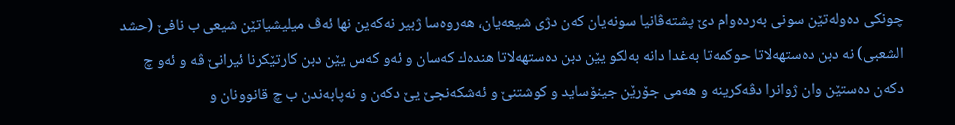چونكی ده‌وله‌تێن سونی به‌رده‌وام دێ پشته‌ڤانیا سونه‌یان كه‌ن دژی شیعه‌یان، هه‌روه‌سا ژبیر نه‌كه‌ین نها ئه‌ڤ میلیشیاتێن شیعی ب نافێ (حشد الشعبی) نه‌ دبن ده‌ستهه‌لاتا حوكمه‌تا به‌غدا دانه‌ به‌لكو یێن دبن ده‌ستهه‌لاتا هنده‌ك كه‌سان و ئه‌و كه‌س یێن دبن كارتێكرنا ئیرانێ ڤه‌ و ئه‌و چ دكه‌ن ده‌ستێن وان ژوانرا دڤه‌كرینه‌ و هه‌می جۆرێن جینۆساید و كوشتنێ و ئه‌شكه‌نجێ یێ دكه‌ن و نه‌پابه‌ندن ب چ قانوونان و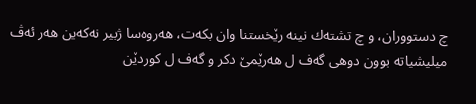چ دستووران، و چ تشته‌ك نینه‌ رێخستنا وان بكه‌ت، هه‌روه‌سا ژبیر نه‌كه‌ین هه‌ر ئه‌ڤ میلیشیاته‌ بوون دوهی گه‌ف ل هه‌رێمێ دكر و گه‌ف ل كوردێن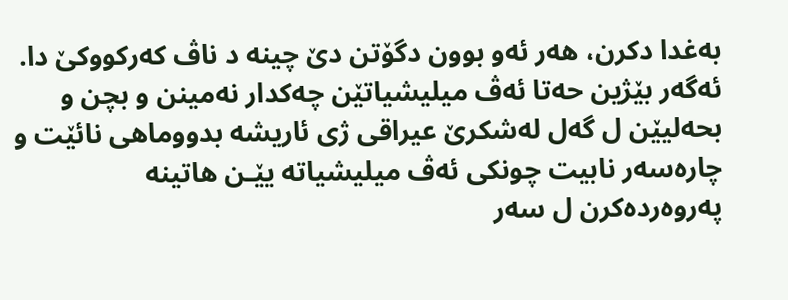به‌غدا دكرن، هه‌ر ئه‌و بوون دگۆتن دێ چینه‌ د ناڤ كه‌ركووكێ دا.
ئه‌گه‌ر بێژین حه‌تا ئه‌ڤ میلیشیاتێن چه‌كدار نه‌مینن و بچن و بحه‌لیێن ل گه‌ل له‌شكرێ عیراقی ژی ئاریشه‌ بدووماهی نائێت و چاره‌سه‌ر نابیت چونكی ئه‌ڤ میلیشیاته‌ یێـن هاتینه‌ په‌روه‌رده‌كرن ل سه‌ر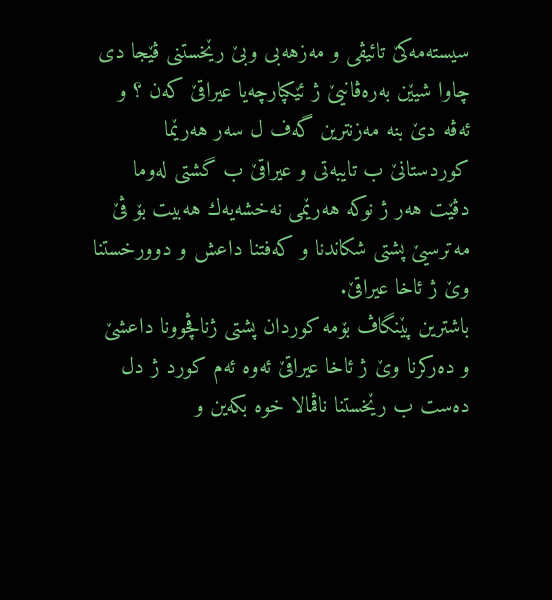سیسته‌مه‌كێ تائیڤی و مه‌زهه‌بی وبێ رێخستنی ڤێجا دی چاوا شیێن به‌ره‌ڤانیێ ژ ئێكپارچه‌یا عیراقێ كه‌ن ؟ و ئه‌ڤه‌ دێ بنه‌ مه‌زنترین گه‌ف ل سه‌ر هه‌رێما كوردستانێ ب تایبه‌تی و عیراقێ ب گشتی له‌وما دڤێت هه‌ر ژ نوكه‌ هه‌رێمی نه‌خشه‌یه‌ك هه‌بیت بۆ ڤێ مه‌ترسیێ پشتی شكاندنا و كه‌فتنا داعش و دوورخستنا وێ ژ ئاخا عیراقێ.
باشترین پێنگاڤ بۆمه‌ كوردان پشتی ژناڤچوونا داعشێ و ده‌ركرنا وێ ژ ئاخا عیراقێ ئه‌وه‌ ئه‌م كورد ژ دل ده‌ست ب رێخستنا ناڤمالا خوه‌ بكه‌ین و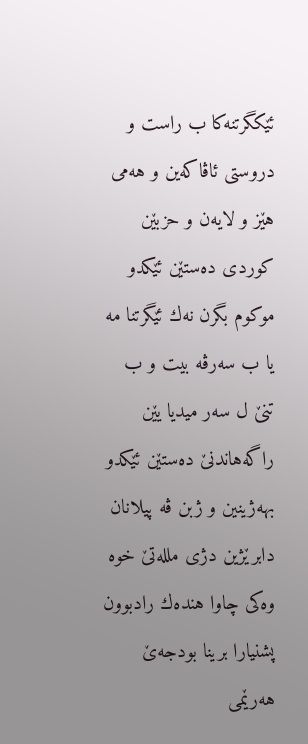ئێكگرتنه‌كا ب راست و دروستی ئاڤاكه‌ین و هه‌می هێز و لایه‌ن و حزبێن كوردی ده‌ستێن ئێكدو موكوم بگرن نه‌ك ئێگرتنا مه‌ یا ب سه‌رڤه‌ بیت و ب تنێ ل سه‌ر میدیا یێن راگه‌هاندنێ ده‌ستێن ئێكدو بهه‌ژینین و ژبن ڤه‌ پیلانان دابرێژین دژی ملله‌تێ خوه‌ وه‌كی چاوا هنده‌ك رادبوون پشنیارا برینا بودجه‌ێ هه‌رێمی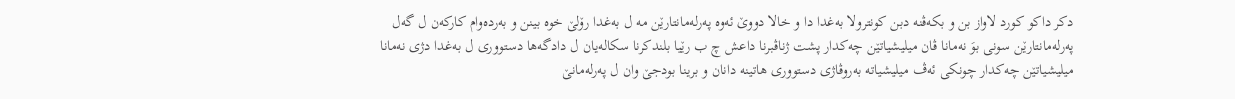دكر داكو كورد لاواز بن و بكه‌ڤنه‌ دبن كونترولا به‌غدا دا و خالا دووێ ئه‌وه‌ په‌رله‌مانتارێن مه‌ ل به‌غدا رۆلێ خوه‌ بینن و به‌رده‌وام كاركه‌ن ل گه‌ل په‌رله‌مانتارێن سونی بوَ نه‌مانا ڤان میلیشیاتێن چه‌كدار پشت ژناڤبرنا داعش چ ب رێیا بلندكرنا سكاله‌یان ل دادگه‌ها دستووری ل به‌غدا دژی نه‌مانا میلیشیاتێن چه‌كدار چونكی ئه‌ڤ میلیشیاته‌ به‌روڤاژی دستووری هاتینه‌ دانان و برینا بودجێ وان ل په‌رله‌مانێ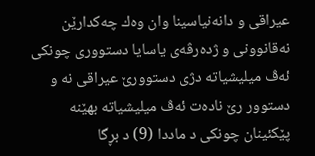عیراقی و دانه‌نیاسینا وان وه‌ك چه‌كدارێن نه‌قانوونی و ژده‌رڤه‌ی یاسایا دستووری چونكی ئه‌ڤ میلیشیاته‌ دژی دستوورێ عیراقی نه‌ و دستوور رێ ناده‌ت ئه‌ڤ میلیشیاته‌ بهێنه‌ پێكئینان چونكی د ماددا (9) د بڕگا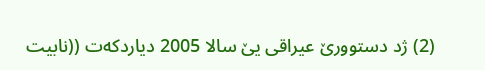(2) ژد دستوورێ عیراقی یێ سالا 2005 دیاردكه‌ت ((نابیت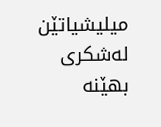میلیشیاتێن له‌شكری بهێنه‌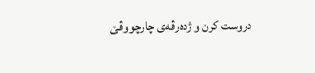دروست كرن و ژده‌رڤه‌ی چارچووڤێ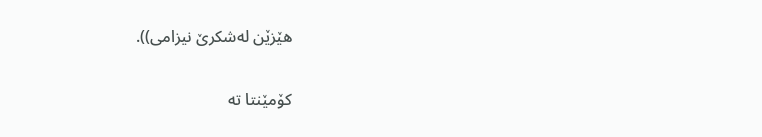هێزێن له‌شكرێ نیزامی)).

کۆمێنتا تە